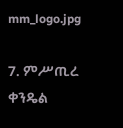mm_logo.jpg

7. ምሥጢረ ቀንዴል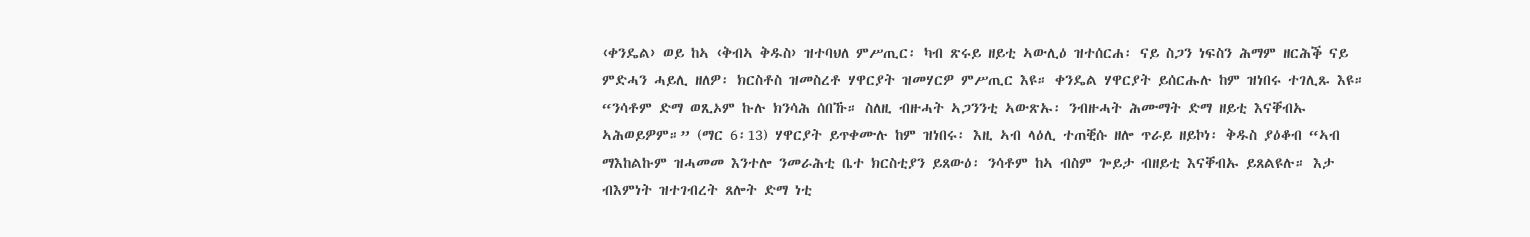‹ቀንዴል› ወይ ከኣ ‹ቅብኣ ቅዱስ› ዝተባህለ ምሥጢር፡ ካብ ጽሩይ ዘይቲ ኣውሊዕ ዝተሰርሐ፡ ናይ ስጋን ነፍስን ሕማም ዘርሕቕ ናይ ምድሓን ሓይሊ ዘለዎ፡ ክርስቶስ ዝመስረቶ ሃዋርያት ዝመሃርዎ ምሥጢር እዩ። ቀንዴል ሃዋርያት ይሰርሑሉ ከም ዝነበሩ ተገሊጹ እዩ። “ንሳቶም ድማ ወጺኦም ኩሉ ክንሳሕ ሰበኹ። ስለዚ ብዙሓት ኣጋንንቲ ኣውጽኡ፡ ንብዙሓት ሕሙማት ድማ ዘይቲ እናቐብኡ ኣሕወይዎም።” (ማር 6፡13) ሃዋርያት ይጥቀሙሉ ከም ዝነበሩ፡ እዚ ኣብ ላዕሊ ተጠቒሱ ዘሎ ጥራይ ዘይኮነ፡ ቅዱስ ያዕቆብ “ኣብ ማእከልኩም ዝሓመመ እንተሎ ንመራሕቲ ቤተ ክርስቲያን ይጸውዕ፡ ንሳቶም ከኣ ብስም ጐይታ ብዘይቲ እናቐብኡ ይጸልዩሉ። እታ ብእምነት ዝተገብረት ጸሎት ድማ ነቲ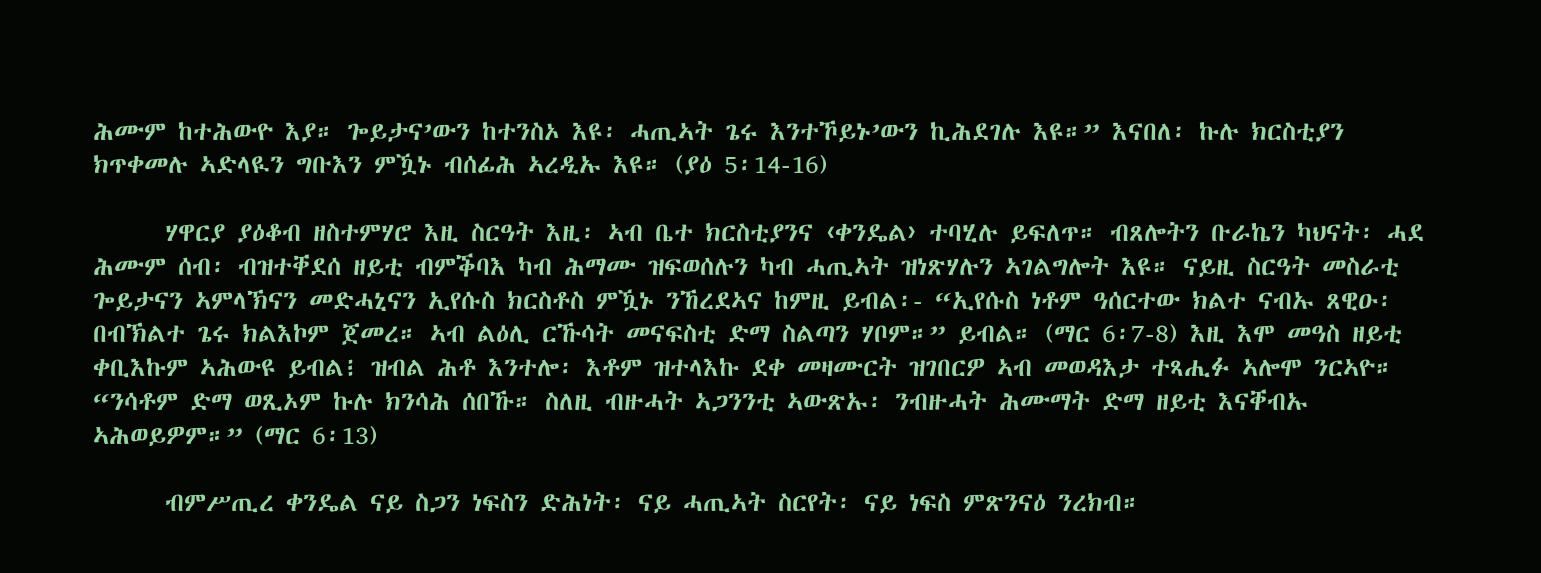ሕሙም ከተሕውዮ እያ። ጐይታና’ውን ከተንስኦ እዩ፡ ሓጢኣት ጌሩ እንተኾይኑ’ውን ኪሕደገሉ እዩ።” እናበለ፡ ኩሉ ክርስቲያን ክጥቀመሉ ኣድላዪን ግቡእን ምዃኑ ብሰፊሕ ኣረዲኡ እዩ። (ያዕ 5፡14-16)

      ሃዋርያ ያዕቆብ ዘስተምሃሮ እዚ ስርዓት እዚ፡ ኣብ ቤተ ክርስቲያንና ‹ቀንዴል› ተባሂሉ ይፍለጥ። ብጸሎትን ቡራኬን ካህናት፡ ሓደ ሕሙም ሰብ፡ ብዝተቐደሰ ዘይቲ ብምቕባእ ካብ ሕማሙ ዝፍወሰሉን ካብ ሓጢኣት ዝነጽሃሉን ኣገልግሎት እዩ። ናይዚ ስርዓት መስራቲ ጐይታናን ኣምላኽናን መድሓኒናን ኢየሱስ ክርስቶስ ምዃኑ ንኸረደኣና ከምዚ ይብል፡- “ኢየሱስ ነቶም ዓሰርተው ክልተ ናብኡ ጸዊዑ፡ በብኽልተ ጌሩ ክልእኮም ጀመረ። ኣብ ልዕሊ ርኹሳት መናፍስቲ ድማ ስልጣን ሃቦም።” ይብል። (ማር 6፡7-8) እዚ እሞ መዓስ ዘይቲ ቀቢእኩም ኣሕውዩ ይብል፧ ዝብል ሕቶ እንተሎ፡ እቶም ዝተላእኩ ደቀ መዛሙርት ዝገበርዎ ኣብ መወዳእታ ተጻሒፉ ኣሎሞ ንርኣዮ። “ንሳቶም ድማ ወጺኦም ኩሉ ክንሳሕ ሰበኹ። ስለዚ ብዙሓት ኣጋንንቲ ኣውጽኡ፡ ንብዙሓት ሕሙማት ድማ ዘይቲ እናቐብኡ ኣሕወይዎም።” (ማር 6፡13)

      ብምሥጢረ ቀንዴል ናይ ስጋን ነፍስን ድሕነት፡ ናይ ሓጢኣት ስርየት፡ ናይ ነፍስ ምጽንናዕ ንረክብ።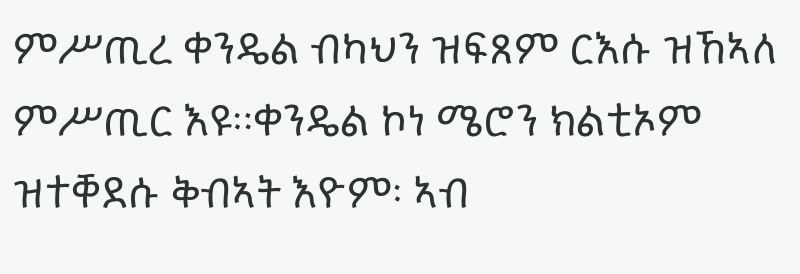ምሥጢረ ቀንዴል ብካህን ዝፍጸም ርእሱ ዝኸኣለ ምሥጢር እዩ።ቀንዴል ኮነ ሜሮን ክልቲኦም ዝተቐደሱ ቅብኣት እዮም፡ ኣብ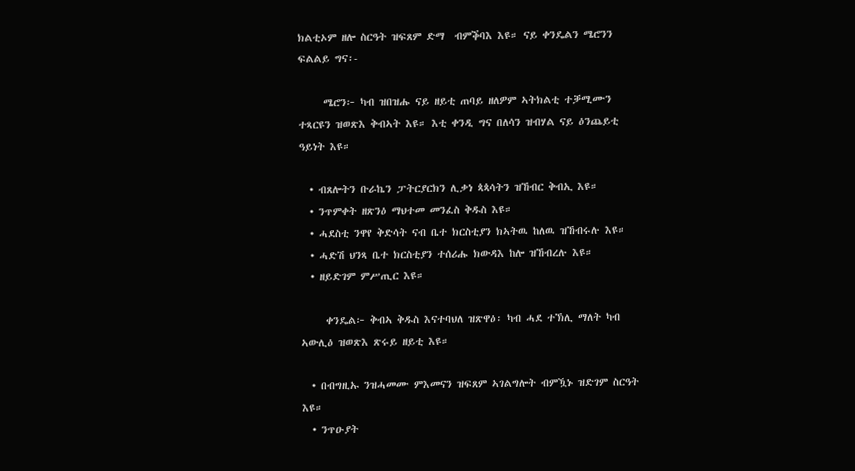ክልቲኦም ዘሎ ስርዓት ዝፍጸም ድማ  ብምቕባእ እዩ። ናይ ቀንዴልን ሜሮንን ፍልልይ ግና፡-

     ሜሮን፦ ካብ ዝበዝሑ ናይ ዘይቲ ጠባይ ዘለዎም ኣትክልቲ ተቓሚሙን ተጻርዩን ዝወጽእ ቅብኣት እዩ። እቲ ቀንዲ ግና በለሳን ዝብሃል ናይ ዕንጨይቲ ዓይነት እዩ።

  • ብጸሎትን ቡራኬን ፓትርያርክን ሊቃነ ጳጳሳትን ዝኸብር ቅብኢ እዩ።
  • ንጥምቀት ዘጽንዕ ማህተመ መንፈስ ቅዱስ እዩ።
  • ሓደስቲ ንዋየ ቅድሳት ናብ ቤተ ክርስቲያን ክኣትዉ ከለዉ ዝኸብሩሉ እዩ።
  • ሓድሽ ህንጻ ቤተ ክርስቲያን ተሰሪሑ ክውዳእ ከሎ ዝኸብረሉ እዩ።
  • ዘይድገም ምሥጢር እዩ።

     ቀንዴል፦ ቅብኣ ቅዱስ እናተባህለ ዝጽዋዕ፡ ካብ ሓደ ተኽሊ ማለት ካብ ኣውሊዕ ዝወጽእ ጽሩይ ዘይቲ እዩ።

  • በብግዚኡ ንዝሓመሙ ምእመናን ዝፍጸም ኣገልግሎት ብምዃኑ ዝድገም ስርዓት እዩ።
  • ንጥዑያት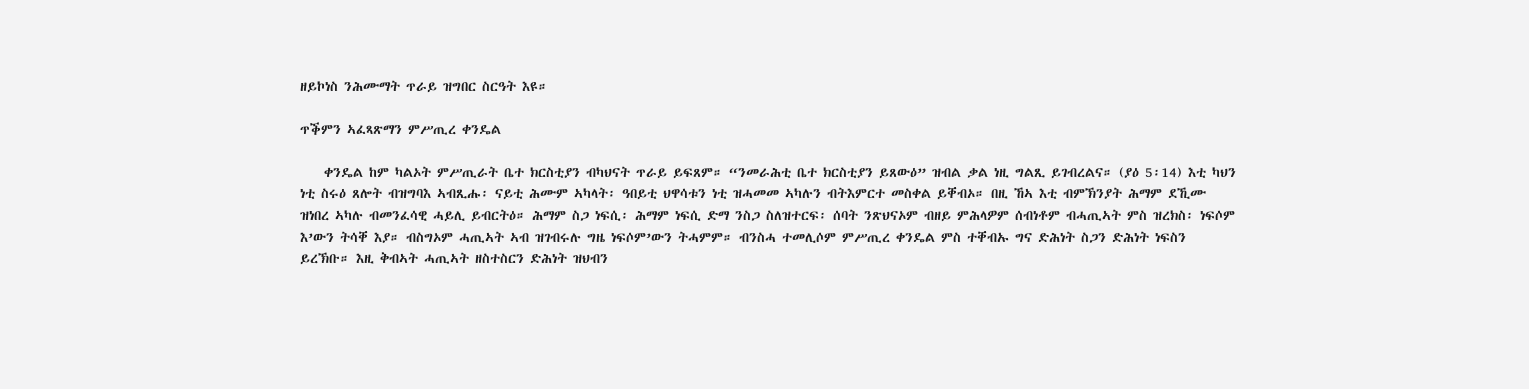ዘይኮነስ ንሕሙማት ጥራይ ዝግበር ስርዓት እዩ።

ጥቕምን ኣፈጻጽማን ምሥጢረ ቀንዴል

    ቀንዴል ከም ካልኦት ምሥጢራት ቤተ ክርስቲያን ብካህናት ጥራይ ይፍጸም። “ንመራሕቲ ቤተ ክርስቲያን ይጸውዕ” ዝብል ቃል ነዚ ግልጺ ይገብረልና። (ያዕ 5፡14) እቲ ካህን ነቲ ስሩዕ ጸሎት ብዝግባእ ኣብጺሑ፡ ናይቲ ሕሙም ኣካላት፡ ዓበይቲ ህዋሳቱን ነቲ ዝሓመመ ኣካሉን ብትእምርተ መስቀል ይቐብኦ። በዚ ኸኣ እቲ ብምኽንያት ሕማም ደኺሙ ዝነበረ ኣካሉ ብመንፈሳዊ ሓይሊ ይብርትዕ። ሕማም ስጋ ነፍሲ፡ ሕማም ነፍሲ ድማ ንስጋ ስለዝተርፍ፡ ሰባት ንጽህናኦም ብዘይ ምሕላዎም ሰብነቶም ብሓጢኣት ምስ ዝረክስ፡ ነፍሶም እ’ውን ትሳቐ እያ። ብስግኦም ሓጢኣት ኣብ ዝገብሩሉ ግዜ ነፍሶም’ውን ትሓምም። ብንስሓ ተመሊሶም ምሥጢረ ቀንዴል ምስ ተቐብኡ ግና ድሕነት ስጋን ድሕነት ነፍስን ይረኽቡ። እዚ ቅብኣት ሓጢኣት ዘስተስርን ድሕነት ዝህብን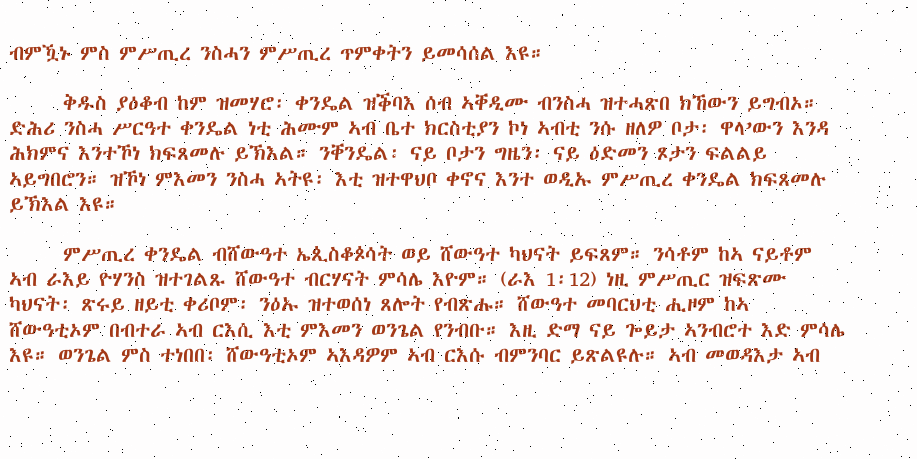ብምዃኑ ምስ ምሥጢረ ንስሓን ምሥጢረ ጥምቀትን ይመሳሰል እዩ።

      ቅዱስ ያዕቆብ ከም ዝመሃሮ፡ ቀንዴል ዝቕባእ ሰብ ኣቐዲሙ ብንስሓ ዝተሓጽበ ክኸውን ይግብኦ። ድሕሪ ንስሓ ሥርዓተ ቀንዴል ነቲ ሕሙም ኣብ ቤተ ክርስቲያን ኮነ ኣብቲ ንሱ ዘለዎ ቦታ፡ ዋላ’ውን እንዳ ሕክምና እንተኾነ ክፍጸመሉ ይኽእል። ንቐንዴል፡ ናይ ቦታን ግዜን፡ ናይ ዕድመን ጾታን ፍልልይ ኣይግበሮን። ዝኾነ ምእመን ንስሓ ኣትዩ፡ እቲ ዝተዋህቦ ቀኖና እንተ ወዲኡ ምሥጢረ ቀንዴል ክፍጸመሉ ይኽእል እዩ።

      ምሥጢረ ቀንዴል ብሸውዓተ ኤጲስቆጶሳት ወይ ሸውዓተ ካህናት ይፍጸም። ንሳቶም ከኣ ናይቶም ኣብ ራእይ ዮሃንስ ዝተገልጹ ሸውዓተ ብርሃናት ምሳሌ እዮም። (ራእ 1፡12) ነዚ ምሥጢር ዝፍጽሙ ካህናት፡ ጽሩይ ዘይቲ ቀሪቦም፡ ንዕኡ ዝተወሰነ ጸሎት የብጽሑ። ሸውዓተ መባርህቲ ሒዞም ከኣ ሸውዓቲኦም በብተራ ኣብ ርእሲ እቲ ምእመን ወንጌል የንብቡ። እዚ ድማ ናይ ጐይታ ኣንብሮተ እድ ምሳሌ እዩ። ወንጌል ምስ ተነበበ፡ ሸውዓቲኦም ኣእዳዎም ኣብ ርእሱ ብምንባር ይጽልዩሉ። ኣብ መወዳእታ ኣብ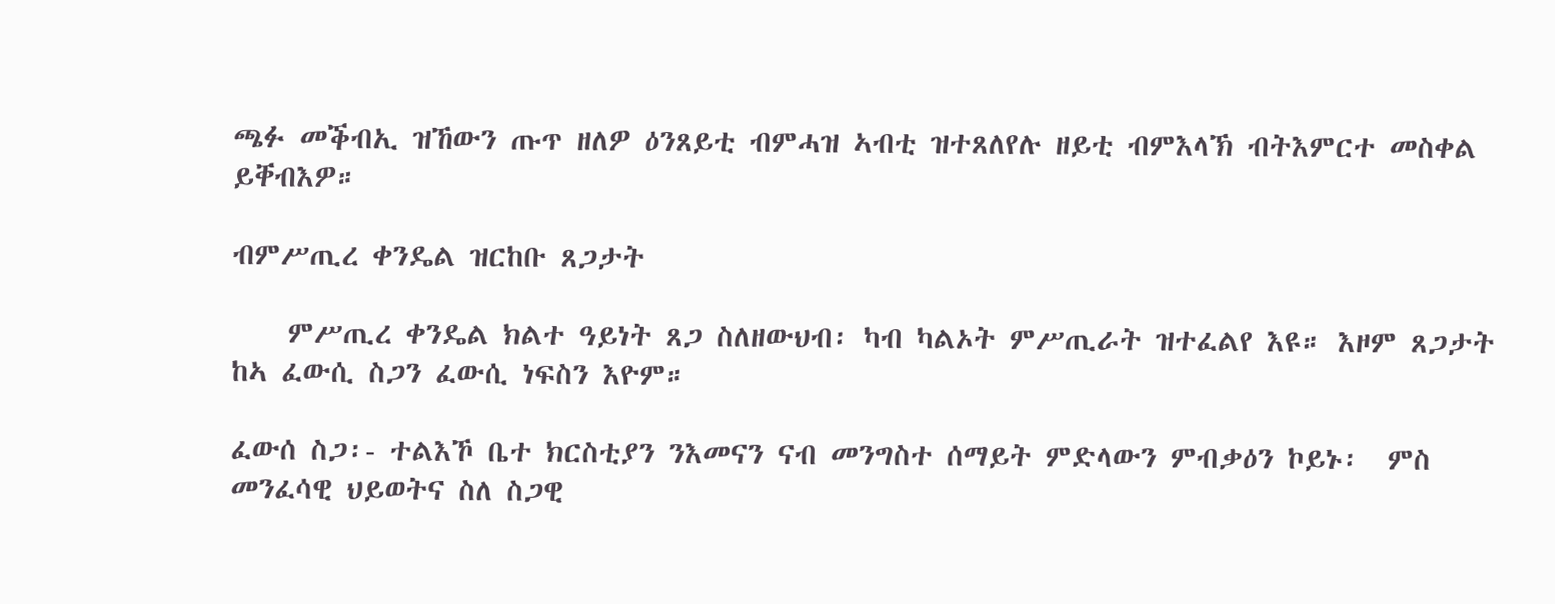ጫፉ መቕብኢ ዝኸውን ጡጥ ዘለዎ ዕንጸይቲ ብምሓዝ ኣብቲ ዝተጸለየሉ ዘይቲ ብምእላኽ ብትእምርተ መስቀል ይቐብእዎ።

ብምሥጢረ ቀንዴል ዝርከቡ ጸጋታት

    ምሥጢረ ቀንዴል ክልተ ዓይነት ጸጋ ስለዘውህብ፡ ካብ ካልኦት ምሥጢራት ዝተፈልየ እዩ። እዞም ጸጋታት ከኣ ፈውሲ ስጋን ፈውሲ ነፍስን እዮም።

ፈውሰ ስጋ፡- ተልእኾ ቤተ ክርስቲያን ንእመናን ናብ መንግስተ ሰማይት ምድላውን ምብቃዕን ኮይኑ፡  ምስ መንፈሳዊ ህይወትና ስለ ስጋዊ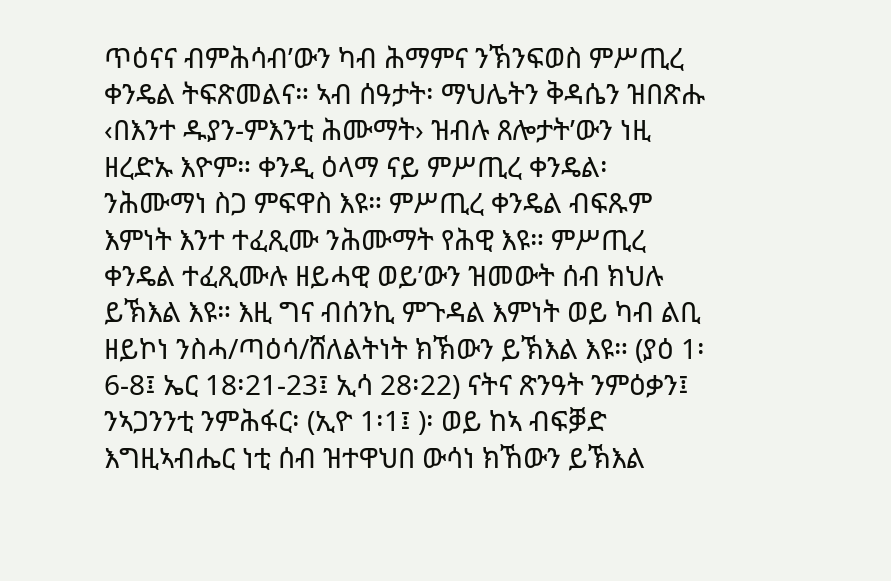ጥዕናና ብምሕሳብ’ውን ካብ ሕማምና ንኽንፍወስ ምሥጢረ ቀንዴል ትፍጽመልና። ኣብ ሰዓታት፡ ማህሌትን ቅዳሴን ዝበጽሑ ‹በእንተ ዱያን-ምእንቲ ሕሙማት› ዝብሉ ጸሎታት’ውን ነዚ ዘረድኡ እዮም። ቀንዲ ዕላማ ናይ ምሥጢረ ቀንዴል፡ ንሕሙማነ ስጋ ምፍዋስ እዩ። ምሥጢረ ቀንዴል ብፍጹም እምነት እንተ ተፈጺሙ ንሕሙማት የሕዊ እዩ። ምሥጢረ ቀንዴል ተፈጺሙሉ ዘይሓዊ ወይ’ውን ዝመውት ሰብ ክህሉ ይኽእል እዩ። እዚ ግና ብሰንኪ ምጉዳል እምነት ወይ ካብ ልቢ ዘይኮነ ንስሓ/ጣዕሳ/ሸለልትነት ክኽውን ይኽእል እዩ። (ያዕ 1፡6-8፤ ኤር 18፡21-23፤ ኢሳ 28፡22) ናትና ጽንዓት ንምዕቃን፤ ንኣጋንንቲ ንምሕፋር፡ (ኢዮ 1፡1፤ )፡ ወይ ከኣ ብፍቓድ እግዚኣብሔር ነቲ ሰብ ዝተዋህበ ውሳነ ክኸውን ይኽእል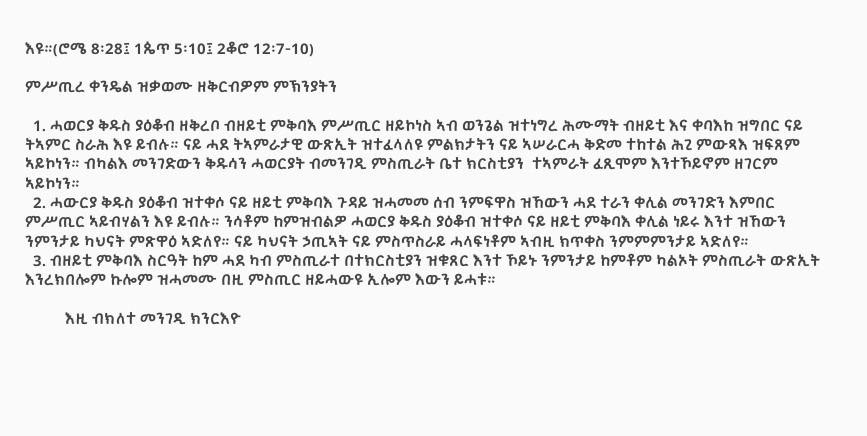እዩ።(ሮሜ 8፡28፤ 1ጴጥ 5፡10፤ 2ቆሮ 12፡7-10)

ምሥጢረ ቀንዴል ዝቃወሙ ዘቅርብዎም ምኽንያትን

  1. ሓወርያ ቅዱስ ያዕቆብ ዘቅረቦ ብዘይቲ ምቅባእ ምሥጢር ዘይኮነስ ኣብ ወንጌል ዝተነግረ ሕሙማት ብዘይቲ እና ቀባእከ ዝግበር ናይ ትኣምር ስራሕ እዩ ይብሉ። ናይ ሓደ ትኣምራታዊ ውጽኢት ዝተፈላለዩ ምልክታትን ናይ ኣሠራርሓ ቅድመ ተከተል ሕጊ ምውጻእ ዝፍጸም ኣይኮነን። ብካልእ መንገድውን ቅዱሳን ሓወርያት ብመንገዲ ምስጢራት ቤተ ክርስቲያን  ተኣምራት ፈጺሞም እንተኾይኖም ዘገርም ኣይኮነን።
  2. ሓውርያ ቅዱስ ያዕቆብ ዝተቀሶ ናይ ዘይቲ ምቅባእ ጉዳይ ዝሓመመ ሰብ ንምፍዋስ ዝኸውን ሓደ ተራን ቀሊል መንገድን እምበር ምሥጢር ኣይብሃልን እዩ ይብሉ። ንሳቶም ከምዝብልዎ ሓወርያ ቅዱስ ያዕቆብ ዝተቀሶ ናይ ዘይቲ ምቅባእ ቀሊል ነይሩ እንተ ዝኸውን ንምንታይ ካህናት ምጽዋዕ ኣድለየ። ናይ ካህናት ኃጢኣት ናይ ምስጥስራይ ሓላፍነቶም ኣብዚ ክጥቀስ ንምምምንታይ ኣድለየ።
  3. ብዘይቲ ምቅባእ ስርዓት ከም ሓደ ካብ ምስጢራተ በተክርስቲያን ዝቁጸር እንተ ኾይኑ ንምንታይ ከምቶም ካልኦት ምስጢራት ውጽኢት እንረክበሎም ኩሎም ዝሓመሙ በዚ ምስጢር ዘይሓውዩ ኢሎም እውን ይሓቱ።

          እዚ ብክለተ መንገዲ ክንርእዮ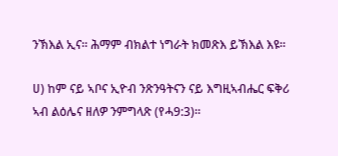ንኽእል ኢና። ሕማም ብክልተ ነግራት ክመጽእ ይኽእል እዩ።

ሀ) ከም ናይ ኣቦና ኢዮብ ንጽንዓትናን ናይ እግዚኣብሔር ፍቅሪ ኣብ ልዕሌና ዘለዎ ንምግላጽ (የሓ9:3)።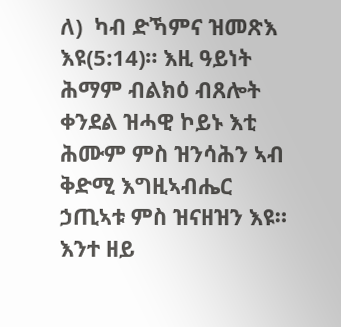ለ)  ካብ ድኻምና ዝመጽእ እዩ(5:14)። እዚ ዓይነት ሕማም ብልክዕ ብጸሎት ቀንደል ዝሓዊ ኮይኑ እቲ ሕሙም ምስ ዝንሳሕን ኣብ ቅድሚ እግዚኣብሔር ኃጢኣቱ ምስ ዝናዘዝን እዩ። እንተ ዘይ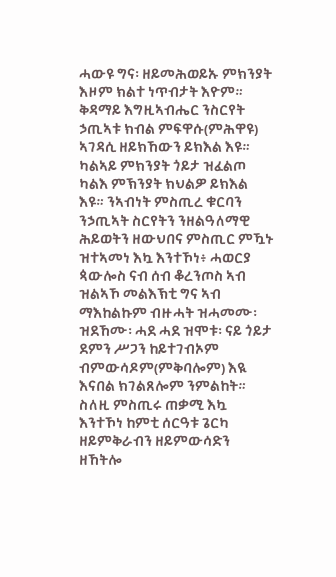ሓውዩ ግና፡ ዘይመሕወይኡ ምክንያት እዞም ክልተ ነጥብታት እዮም። ቅዳማይ እግዚኣብሔር ንስርየት ኃጢኣቱ ክብል ምፍዋሱ(ምሕዋዩ) ኣገዳሲ ዘይክኸውን ይክእል እዩ። ካልኣይ ምክንያት ጎይታ ዝፈልጦ ካልእ ምኽንያት ክህልዎ ይክእል እዩ። ንኣብነት ምስጢረ ቁርባን ንኃጢኣት ስርየትን ንዘልዓለማዊ ሕይወትን ዘውህበና ምስጢር ምዃኑ ዝተኣመነ እኳ እንተኾነ፥ ሓወርያ ጳውሎስ ናብ ሰብ ቆረንጦስ ኣብ ዝልኣኾ መልእኽቲ ግና ኣብ ማእከልኩም ብዙሓት ዝሓመሙ፡ ዝደኸሙ፡ ሓደ ሓደ ዝሞቱ፡ ናይ ጎይታ ደምን ሥጋን ከይተገብኦም ብምውሳዶም(ምቅባሎም) እዪ እናበል ክገልጸሎም ንምልከት። ስለዚ ምስጢሩ ጠቃሚ እኳ እንተኾነ ከምቲ ሰርዓቱ ጌርካ ዘይምቅራብን ዘይምውሳድን ዘኸትሎ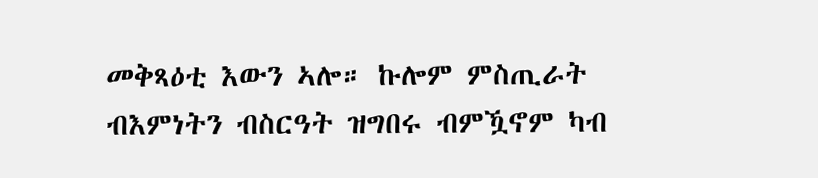መቅጻዕቲ እውን ኣሎ። ኩሎም ምስጢራት ብእምነትን ብስርዓት ዝግበሩ ብምዃኖም ካብ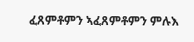ፈጸምቶምን ኣፈጸምቶምን ምሉእ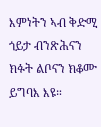እምነትን ኣብ ቅድሚ ጎይታ ብንጽሕናን ክፉት ልቦናን ክቆሙ ይግባእ እዩ።